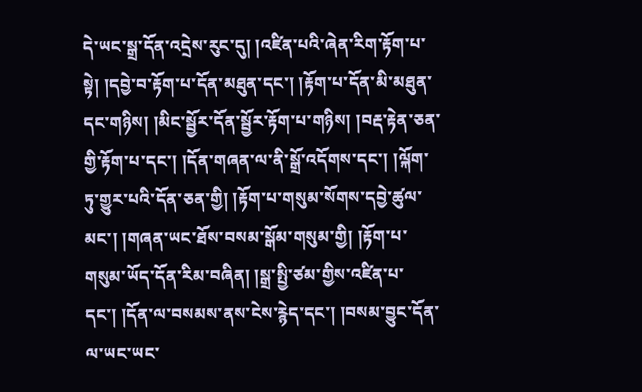དེ་ཡང་སྒྲ་དོན་འདྲེས་རུང་དུ། །འཛིན་པའི་ཞེན་རིག་རྟོག་པ་སྟེ། །དབྱེ་བ་རྟོག་པ་དོན་མཐུན་དང་། །རྟོག་པ་དོན་མི་མཐུན་དང་གཉིས། །མིང་སྦྱོར་དོན་སྦྱོར་རྟོག་པ་གཉིས། །བརྡ་རྟེན་ཅན་གྱི་རྟོག་པ་དང་། །དོན་གཞན་ལ་ནི་སྒྲོ་འདོགས་དང་། །ལྐོག་ཏུ་གྱུར་པའི་དོན་ཅན་གྱི། །རྟོག་པ་གསུམ་སོགས་དབྱེ་ཚུལ་མང་། །གཞན་ཡང་ཐོས་བསམ་སྒོམ་གསུམ་གྱི། །རྟོག་པ་གསུམ་ཡོད་དོན་རིམ་བཞིན། །སྒྲ་སྤྱི་ཙམ་གྱིས་འཛིན་པ་དང་། །དོན་ལ་བསམས་ནས་ངེས་རྙེད་དང་། །བསམ་བྱུང་དོན་ལ་ཡང་ཡང་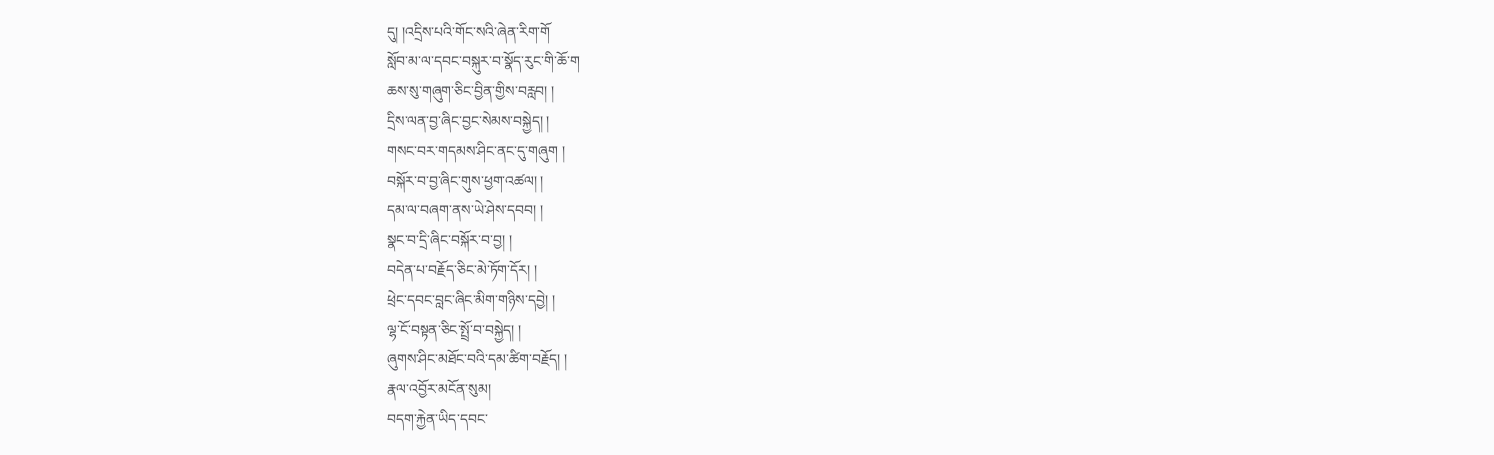དུ། །འདྲིས་པའི་གོང་སའི་ཞེན་རིག་གོ
སློབ་མ་ལ་དབང་བསྐུར་བ་སྣོད་རུང་གི་ཆོ་ག
ཆས་སུ་གཞུག་ཅིང་བྱིན་གྱིས་བརླབ། །
དྲིས་ལན་བྱ་ཞིང་བྱང་སེམས་བསྐྱེད། །
གསང་བར་གདམས་ཤིང་ནང་དུ་གཞུག །
བསྐོར་བ་བྱ་ཞིང་གུས་ཕྱག་འཚལ། །
དམ་ལ་བཞག་ནས་ཡེ་ཤེས་དབབ། །
སྣང་བ་དྲི་ཞིང་བསྐོར་བ་བྱ། །
བདེན་པ་བརྗོད་ཅིང་མེ་ཏོག་དོར། །
ཕྲེང་དབང་བླང་ཞིང་མིག་གཉིས་དབྱེ། །
ལྷ་ངོ་བསྟན་ཅིང་སྤྲོ་བ་བསྐྱེད། །
ཞུགས་ཤིང་མཐོང་བའི་དམ་ཚིག་བརྗོད། །
རྣལ་འབྱོར་མངོན་སུམ།
བདག་རྐྱེན་ཡིད་དབང་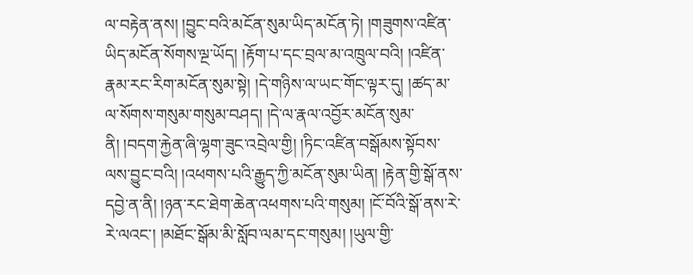ལ་བརྟེན་ནས། །བྱུང་བའི་མངོན་སུམ་ཡིད་མངོན་ཏེ། །གཟུགས་འཛིན་ཡིད་མངོན་སོགས་ལྔ་ཡོད། །རྟོག་པ་དང་བྲལ་མ་འཁྲུལ་བའི། །འཛིན་རྣམ་རང་རིག་མངོན་སུམ་སྟེ། །དེ་གཉིས་ལ་ཡང་གོང་ལྟར་དུ། །ཚད་མ་ལ་སོགས་གསུམ་གསུམ་བཤད། །དེ་ལ་རྣལ་འབྱོར་མངོན་སུམ་ནི། །བདག་རྐྱེན་ཞི་ལྷག་ཟུང་འབྲེལ་གྱི། །ཏིང་འཛིན་བསྒོམས་སྟོབས་ལས་བྱུང་བའི། །འཕགས་པའི་རྒྱུད་ཀྱི་མངོན་སུམ་ཡིན། །རྟེན་གྱི་སྒོ་ནས་དབྱེ་ན་ནི། །ཉན་རང་ཐེག་ཆེན་འཕགས་པའི་གསུམ། །ངོ་བོའི་སྒོ་ནས་རེ་རེ་ལའང་། །མཐོང་སྒོམ་མི་སློབ་ལམ་དང་གསུམ། །ཡུལ་གྱི་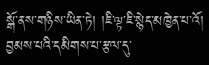སྒོ་ནས་གཉིས་ཡིན་ཏེ། །ཇི་ལྟ་ཇི་སྙེད་མཁྱེན་པ་འོ།
བྱམས་པའི་དམིགས་པ་རྩལ་དུ་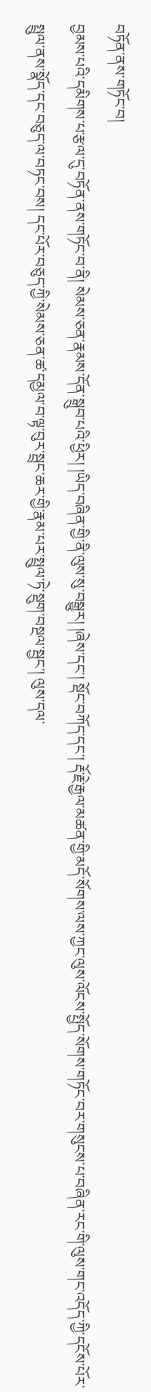བཏོན་ནས་གཏོང་བ།
བྱམས་པའི་དམིགས་པ་རྩལ་དུ་བཏོན་ནས་གཏོང་བ་ནི། སེམས་ཅན་རྣམས་དོན་སྒྲུབ་པའི་ཕྱིར། །ཡིད་བཞིན་གྱི་ནི་ལུས་སུ་བསྒྱུར། །ཞེས་དང་། སྡོང་བཀོད་དང་། རྡོ་རྗེ་རྒྱལ་མཚན་གྱི་མདོ་སོགས་ལས་ཀྱང་ལུས་ལོངས་སྤྱོད་སོགས་གཏོང་བར་གསུངས་པ་བཞིན་རང་གི་ལུས་གང་འདོད་ཀྱི་དངོས་པོར་སྤྲུལ་ནས་སྣོད་དང་བཅུད་ལ་བཏང་བས། དང་པོར་བཅུད་ཀྱི་སེམས་ཅན་ཚ་དམྱལ་བ་ལྟ་བུར་སྦྲང་ཆར་གྱི་རྣམ་པར་སྤྲུལ་ཏེ་སྡུག་བསྔལ་སྦྱང་། ལུས་དལ་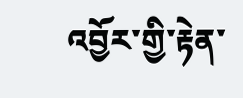འབྱོར་གྱི་རྟེན་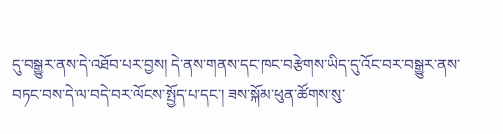དུ་བསྒྱུར་ནས་དེ་འཐོབ་པར་བྱས། དེ་ནས་གནས་དང་ཁང་བརྩེགས་ཡིད་དུ་འོང་བར་བསྒྱུར་ནས་བཏང་བས་དེ་ལ་བདེ་བར་ལོངས་སྤྱོད་པ་དང་། ཟས་སྐོམ་ཕུན་ཚོགས་སུ་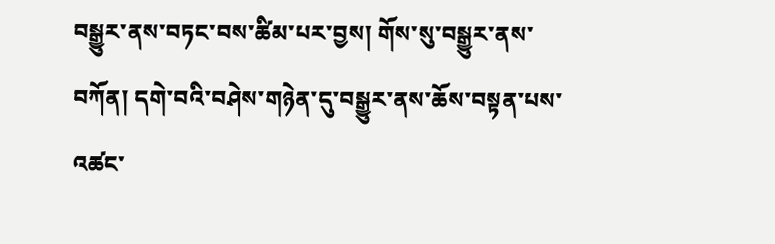བསྒྱུར་ནས་བཏང་བས་ཚིམ་པར་བྱས། གོས་སུ་བསྒྱུར་ནས་བཀོན། དགེ་བའི་བཤེས་གཉེན་དུ་བསྒྱུར་ནས་ཆོས་བསྟན་པས་འཚང་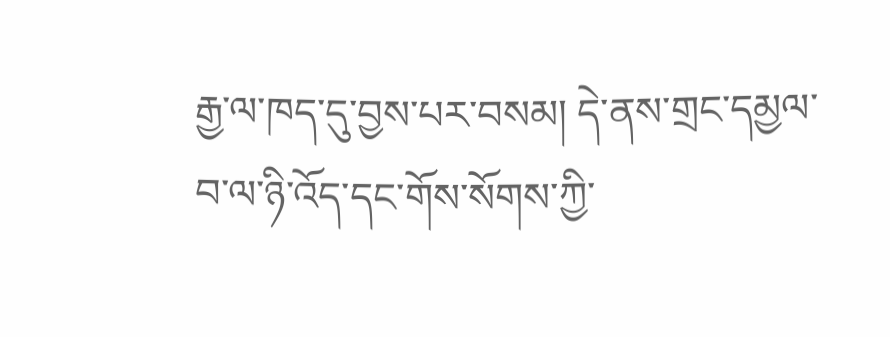རྒྱ་ལ་ཁད་དུ་བྱས་པར་བསམ། དེ་ནས་གྲང་དམྱལ་བ་ལ་ཉི་འོད་དང་གོས་སོགས་ཀྱི་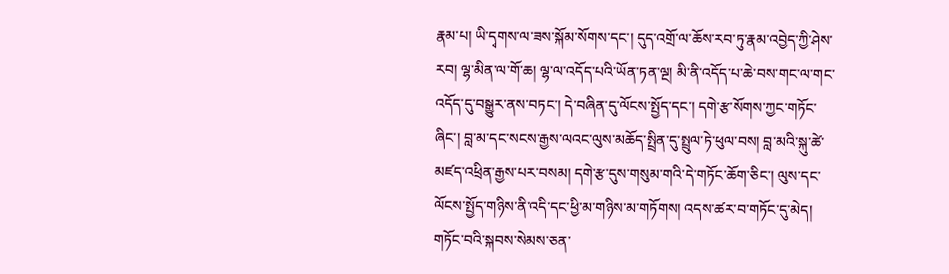རྣམ་པ། ཡི་དྭགས་ལ་ཟས་སྐོམ་སོགས་དང་། དུད་འགྲོ་ལ་ཆོས་རབ་ཏུ་རྣམ་འབྱེད་ཀྱི་ཤེས་རབ། ལྷ་མིན་ལ་གོ་ཆ། ལྷ་ལ་འདོད་པའི་ཡོན་ཏན་ལྔ། མི་ནི་འདོད་པ་ཆེ་བས་གང་ལ་གང་འདོད་དུ་བསྒྱུར་ནས་བཏང་། དེ་བཞིན་དུ་ལོངས་སྤྱོད་དང་། དགེ་རྩ་སོགས་ཀྱང་གཏོང་ཞིང་། བླ་མ་དང་སངས་རྒྱས་ལའང་ལུས་མཆོད་སྤྲིན་དུ་སྤྲུལ་ཏེ་ཕུལ་བས། བླ་མའི་སྐུ་ཚེ་མཛད་འཕྲིན་རྒྱས་པར་བསམ། དགེ་རྩ་དུས་གསུམ་གའི་དེ་གཏོང་ཆོག་ཅིང་། ལུས་དང་ལོངས་སྤྱོད་གཉིས་ནི་འདི་དང་ཕྱི་མ་གཉིས་མ་གཏོགས། འདས་ཚར་བ་གཏོང་དུ་མེད། གཏོང་བའི་སྐབས་སེམས་ཅན་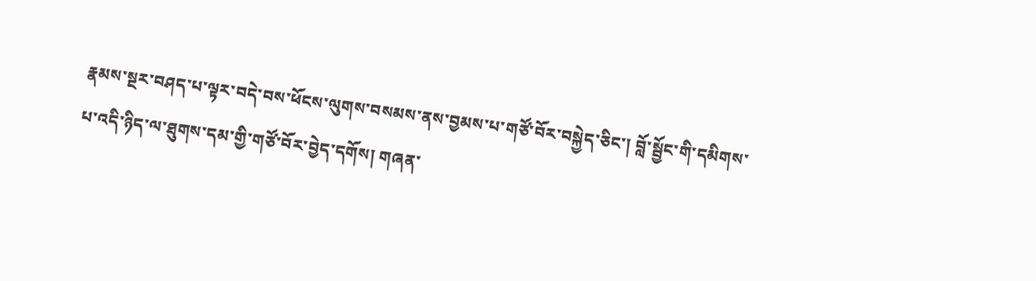རྣམས་སྔར་བཤད་པ་ལྟར་བདེ་བས་ཕོངས་ལུགས་བསམས་ནས་བྱམས་པ་གཙོ་བོར་བསྐྱེད་ཅིང་། བློ་སྦྱོང་གི་དམིགས་པ་འདི་ཉིད་ལ་ཐུགས་དམ་གྱི་གཙོ་བོར་བྱེད་དགོས། གཞན་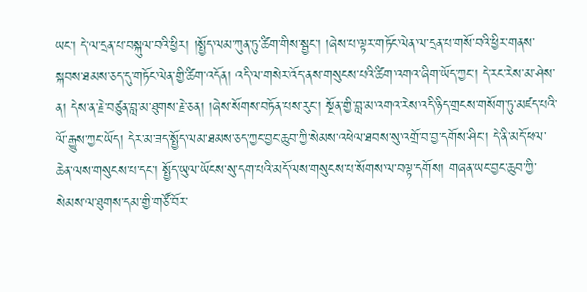ཡང་། དེ་ལ་དྲན་པ་བསྐུལ་བའི་ཕྱིར། །སྤྱོད་ལམ་ཀུན་ཏུ་ཚིག་གིས་སྦྱང་། །ཞེས་པ་ལྟར་གཏོང་ལེན་ལ་དྲན་པ་གསོ་བའི་ཕྱིར་གནས་སྐབས་ཐམས་ཅད་དུ་གཏོང་ལེན་གྱི་ཚིག་འདོན། འདི་ལ་གསེར་འོད་ནས་གསུངས་པའི་ཚིག་འགའ་ཞིག་ཡོད་ཀྱང་། དེ་རང་རེས་མ་ཤེས་ན། དེས་ན་རྗེ་བཙུན་བླ་མ་ཐུགས་རྗེ་ཅན། །ཞེས་སོགས་བཏོན་པས་རུང་། སྔོན་གྱི་བླ་མ་འགའ་རེས་འདི་ཉིད་གྲངས་གསོག་ཏུ་མཛད་པའི་ལོ་རྒྱུས་ཀྱང་ཡོད། དེར་མ་ཟད་སྤྱོད་ལམ་ཐམས་ཅད་ཀྱང་བྱང་ཆུབ་ཀྱི་སེམས་འཕེལ་ཐབས་སུ་འགྲོ་བ་བྱ་དགོས་ཤིང་། དེ་ནི་མདོ་ཕལ་ཆེན་ལས་གསུངས་པ་དང་། སྤྱོད་ཡུལ་ཡོངས་སུ་དག་པའི་མདོ་ལས་གསུངས་པ་སོགས་ལ་བལྟ་དགོས། གཞན་ཡང་བྱང་ཆུབ་ཀྱི་སེམས་ལ་ཐུགས་དམ་གྱི་གཙོ་བོར་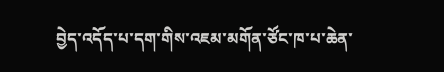བྱེད་འདོད་པ་དག་གིས་འཇམ་མགོན་ཙོང་ཁ་པ་ཆེན་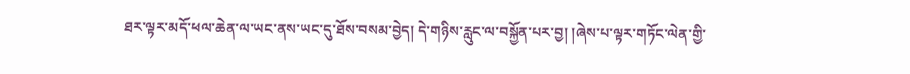ཐར་ལྟར་མདོ་ཕལ་ཆེན་ལ་ཡང་ནས་ཡང་དུ་ཐོས་བསམ་བྱེད། དེ་གཉིས་རླུང་ལ་བསྐྱོན་པར་བྱ། །ཞེས་པ་ལྟར་གཏོང་ལེན་གྱི་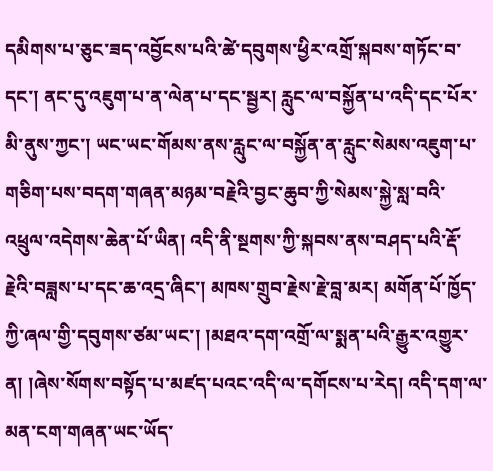དམིགས་པ་ཅུང་ཟད་འབྱོངས་པའི་ཚེ་དབུགས་ཕྱིར་འགྲོ་སྐབས་གཏོང་བ་དང་། ནང་དུ་འཇུག་པ་ན་ལེན་པ་དང་སྦྱར། རླུང་ལ་བསྐྱོན་པ་འདི་དང་པོར་མི་ནུས་ཀྱང་། ཡང་ཡང་གོམས་ནས་རླུང་ལ་བསྐྱོན་ན་རླུང་སེམས་འཇུག་པ་གཅིག་པས་བདག་གཞན་མཉམ་བརྗེའི་བྱང་ཆུབ་ཀྱི་སེམས་སྐྱེ་སླ་བའི་འཕྲུལ་འདེགས་ཆེན་པོ་ཡིན། འདི་ནི་སྔགས་ཀྱི་སྐབས་ནས་བཤད་པའི་རྡོ་རྗེའི་བཟླས་པ་དང་ཆ་འདྲ་ཞིང་། མཁས་གྲུབ་རྗེས་རྗེ་བླ་མར། མགོན་པོ་ཁྱོད་ཀྱི་ཞལ་གྱི་དབུགས་ཙམ་ཡང་། །མཐའ་དག་འགྲོ་ལ་སྨན་པའི་རྒྱུར་འགྱུར་ན། །ཞེས་སོགས་བསྟོད་པ་མཛད་པའང་འདི་ལ་དགོངས་པ་རེད། འདི་དག་ལ་མན་ངག་གཞན་ཡང་ཡོད་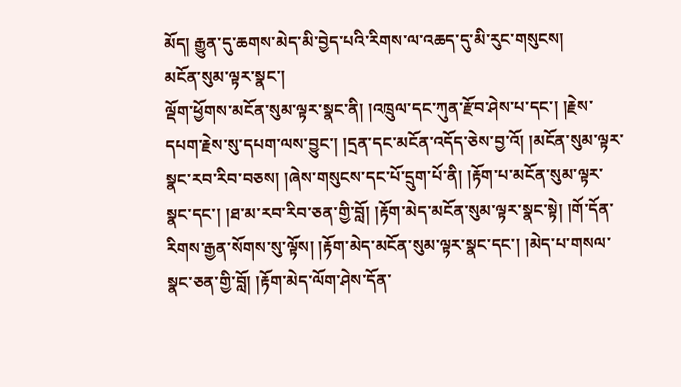མོད། རྒྱུན་དུ་ཆགས་མེད་མི་བྱེད་པའི་རིགས་ལ་འཆད་དུ་མི་རུང་གསུངས།
མངོན་སུམ་ལྟར་སྣང་།
ལྡོག་ཕྱོགས་མངོན་སུམ་ལྟར་སྣང་ནི། །འཁྲུལ་དང་ཀུན་རྫོབ་ཤེས་པ་དང་། །རྗེས་དཔག་རྗེས་སུ་དཔག་ལས་བྱུང་། །དྲན་དང་མངོན་འདོད་ཅེས་བྱ་འོ། །མངོན་སུམ་ལྟར་སྣང་རབ་རིབ་བཅས། །ཞེས་གསུངས་དང་པོ་དྲུག་པོ་ནི། །རྟོག་པ་མངོན་སུམ་ལྟར་སྣང་དང་། །ཐ་མ་རབ་རིབ་ཅན་གྱི་བློ། །རྟོག་མེད་མངོན་སུམ་ལྟར་སྣང་སྟེ། །གོ་དོན་རིགས་རྒྱན་སོགས་སུ་ལྟོས། །རྟོག་མེད་མངོན་སུམ་ལྟར་སྣང་དང་། །མེད་པ་གསལ་སྣང་ཅན་གྱི་བློ། །རྟོག་མེད་ལོག་ཤེས་དོན་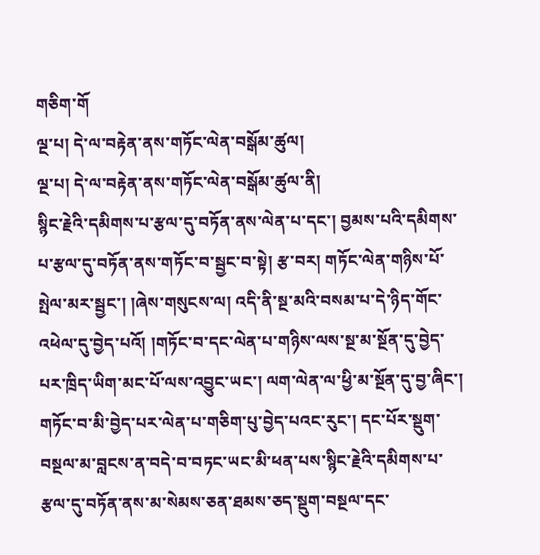གཅིག་གོ
ལྔ་པ། དེ་ལ་བརྟེན་ནས་གཏོང་ལེན་བསྒོམ་ཚུལ།
ལྔ་པ། དེ་ལ་བརྟེན་ནས་གཏོང་ལེན་བསྒོམ་ཚུལ་ནི།
སྙིང་རྗེའི་དམིགས་པ་རྩལ་དུ་བཏོན་ནས་ལེན་པ་དང་། བྱམས་པའི་དམིགས་པ་རྩལ་དུ་བཏོན་ནས་གཏོང་བ་སྦྱང་བ་སྟེ། རྩ་བར། གཏོང་ལེན་གཉིས་པོ་སྤེལ་མར་སྦྱང་། །ཞེས་གསུངས་ལ། འདི་ནི་སྔ་མའི་བསམ་པ་དེ་ཉིད་གོང་འཕེལ་དུ་བྱེད་པའོ། །གཏོང་བ་དང་ལེན་པ་གཉིས་ལས་སྔ་མ་སྔོན་དུ་བྱེད་པར་ཁྲིད་ཡིག་མང་པོ་ལས་འབྱུང་ཡང་། ལག་ལེན་ལ་ཕྱི་མ་སྔོན་དུ་བྱ་ཞིང་། གཏོང་བ་མི་བྱེད་པར་ལེན་པ་གཅིག་པུ་བྱེད་པའང་རུང་། དང་པོར་སྡུག་བསྔལ་མ་བླངས་ན་བདེ་བ་བཏང་ཡང་མི་ཕན་པས་སྙིང་རྗེའི་དམིགས་པ་རྩལ་དུ་བཏོན་ནས་མ་སེམས་ཅན་ཐམས་ཅད་སྡུག་བསྔལ་དང་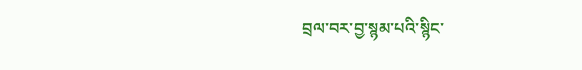བྲལ་བར་བྱ་སྙམ་པའི་སྙིང་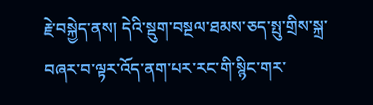རྗེ་བསྐྱེད་ནས། དེའི་སྡུག་བསྔལ་ཐམས་ཅད་སྤུ་གྲིས་སྐྲ་བཞར་བ་ལྟར་འོད་ནག་པར་རང་གི་སྙིང་གར་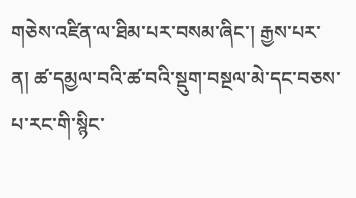གཅེས་འཛིན་ལ་ཐིམ་པར་བསམ་ཞིང་། རྒྱས་པར་ན། ཚ་དམྱལ་བའི་ཚ་བའི་སྡུག་བསྔལ་མེ་དང་བཅས་པ་རང་གི་སྙིང་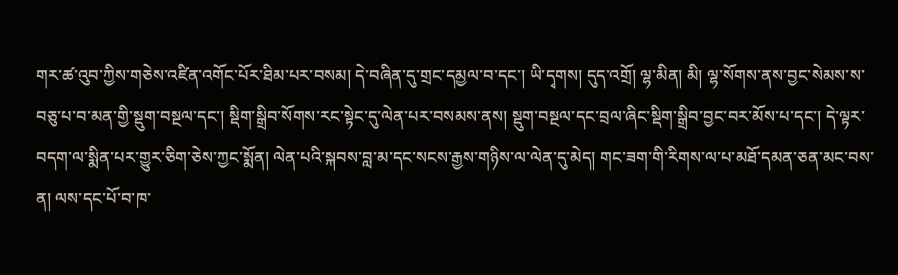གར་ཚ་འུབ་ཀྱིས་གཅེས་འཛིན་འགོང་པོར་ཐིམ་པར་བསམ། དེ་བཞིན་དུ་གྲང་དམྱལ་བ་དང་། ཡི་དྭགས། དུད་འགྲོ། ལྷ་མིན། མི། ལྷ་སོགས་ནས་བྱང་སེམས་ས་བཅུ་པ་བ་མན་གྱི་སྡུག་བསྔལ་དང་། སྡིག་སྒྲིབ་སོགས་རང་སྟེང་དུ་ལེན་པར་བསམས་ནས། སྡུག་བསྔལ་དང་བྲལ་ཞིང་སྡིག་སྒྲིབ་བྱང་བར་མོས་པ་དང་། དེ་ལྟར་བདག་ལ་སྨིན་པར་གྱུར་ཅིག་ཅེས་ཀྱང་སྨོན། ལེན་པའི་སྐབས་བླ་མ་དང་སངས་རྒྱས་གཉིས་ལ་ལེན་དུ་མེད། གང་ཟག་གི་རིགས་ལ་པ་མཐོ་དམན་ཅན་མང་བས་ན། ལས་དང་པོ་བ་ཁ་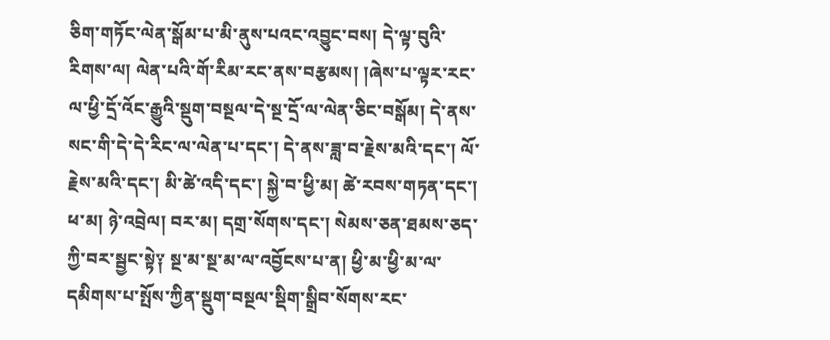ཅིག་གཏོང་ལེན་སྒོམ་པ་མི་ནུས་པའང་འབྱུང་བས། དེ་ལྟ་བུའི་རིགས་ལ། ལེན་པའི་གོ་རིམ་རང་ནས་བརྩམས། །ཞེས་པ་ལྟར་རང་ལ་ཕྱི་དྲོ་འོང་རྒྱུའི་སྡུག་བསྔལ་དེ་སྔ་དྲོ་ལ་ལེན་ཅིང་བསྒོམ། དེ་ནས་སང་གི་དེ་དེ་རིང་ལ་ལེན་པ་དང་། དེ་ནས་ཟླ་བ་རྗེས་མའི་དང་། ལོ་རྗེས་མའི་དང་། མི་ཚེ་འདི་དང་། སྐྱེ་བ་ཕྱི་མ། ཚེ་རབས་གཏན་དང་། ཕ་མ། ཉེ་འབྲེལ། བར་མ། དགྲ་སོགས་དང་། སེམས་ཅན་ཐམས་ཅད་ཀྱི་བར་སྦྱང་སྟེ༑ སྔ་མ་སྔ་མ་ལ་འབྱོངས་པ་ན། ཕྱི་མ་ཕྱི་མ་ལ་དམིགས་པ་སྤོས་ཀྱིན་སྡུག་བསྔལ་སྡིག་སྒྲིབ་སོགས་རང་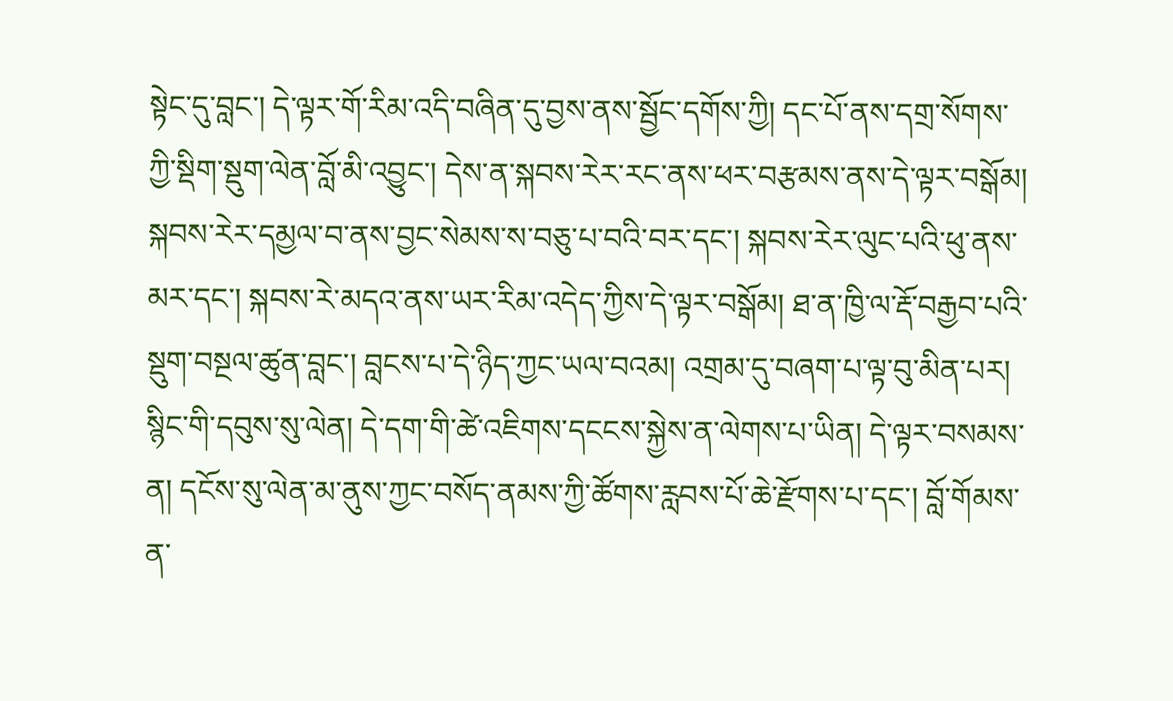སྟེང་དུ་བླང་། དེ་ལྟར་གོ་རིམ་འདི་བཞིན་དུ་བྱས་ནས་སྦྱོང་དགོས་ཀྱི། དང་པོ་ནས་དགྲ་སོགས་ཀྱི་སྡིག་སྡུག་ལེན་བློ་མི་འབྱུང་། དེས་ན་སྐབས་རེར་རང་ནས་ཕར་བརྩམས་ནས་དེ་ལྟར་བསྒོམ། སྐབས་རེར་དམྱལ་བ་ནས་བྱང་སེམས་ས་བཅུ་པ་བའི་བར་དང་། སྐབས་རེར་ལུང་པའི་ཕུ་ནས་མར་དང་། སྐབས་རེ་མདའ་ནས་ཡར་རིམ་འདེད་ཀྱིས་དེ་ལྟར་བསྒོམ། ཐ་ན་ཁྱི་ལ་རྡོ་བརྒྱབ་པའི་སྡུག་བསྔལ་ཚུན་བླང་། བླངས་པ་དེ་ཉིད་ཀྱང་ཡལ་བའམ། འགྲམ་དུ་བཞག་པ་ལྟ་བུ་མིན་པར། སྙིང་གི་དབུས་སུ་ལེན། དེ་དག་གི་ཚེ་འཇིགས་དངངས་སྐྱེས་ན་ལེགས་པ་ཡིན། དེ་ལྟར་བསམས་ན། དངོས་སུ་ལེན་མ་ནུས་ཀྱང་བསོད་ནམས་ཀྱི་ཚོགས་རླབས་པོ་ཆེ་རྫོགས་པ་དང་། བློ་གོམས་ན་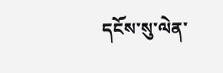དངོས་སུ་ལེན་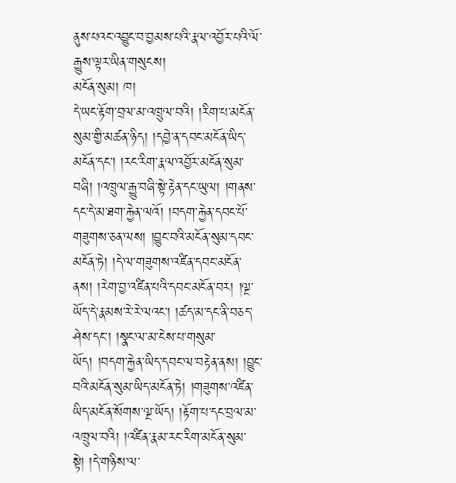ནུས་པའང་འབྱུང་བ་བྱམས་པའི་རྣལ་འབྱོར་པའི་ལོ་རྒྱུས་ལྟར་ཡིན་གསུངས།
མངོན་སུམ། ཁ།
དེ་ཡང་རྟོག་བྲལ་མ་འཁྲུལ་བའི། །རིག་པ་མངོན་སུམ་གྱི་མཚན་ཉིད། །དབྱེ་ན་དབང་མངོན་ཡིད་མངོན་དང་། །རང་རིག་རྣལ་འབྱོར་མངོན་སུམ་བཞི། །འཁྲུལ་རྒྱུ་བཞི་སྟེ་རྟེན་དང་ཡུལ། །གནས་དང་དེ་མ་ཐག་རྐྱེན་ལའོ། །བདག་རྐྱེན་དབང་པོ་གཟུགས་ཅན་ལས། །བྱུང་བའི་མངོན་སུམ་དབང་མངོན་ཏེ། །དེ་ལ་གཟུགས་འཛིན་དབང་མངོན་ནས། །རེག་བྱ་འཛིན་པའི་དབང་མངོན་བར། །ལྔ་ཡོད་དེ་རྣམས་རེ་རེ་ལའང་། །ཚད་མ་དང་ནི་བཅད་ཤེས་དང་། །སྣང་ལ་མ་ངེས་པ་གསུམ་ཡོད། །བདག་རྐྱེན་ཡིད་དབང་ལ་བརྟེན་ནས། །བྱུང་བའི་མངོན་སུམ་ཡིད་མངོན་ཏེ། །གཟུགས་འཛིན་ཡིད་མངོན་སོགས་ལྔ་ཡོད། །རྟོག་པ་དང་བྲལ་མ་འཁྲུལ་བའི། །འཛིན་རྣམ་རང་རིག་མངོན་སུམ་སྟེ། །དེ་གཉིས་ལ་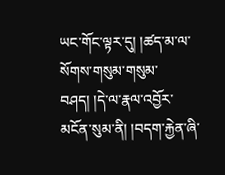ཡང་གོང་ལྟར་དུ། །ཚད་མ་ལ་སོགས་གསུམ་གསུམ་བཤད། །དེ་ལ་རྣལ་འབྱོར་མངོན་སུམ་ནི། །བདག་རྐྱེན་ཞི་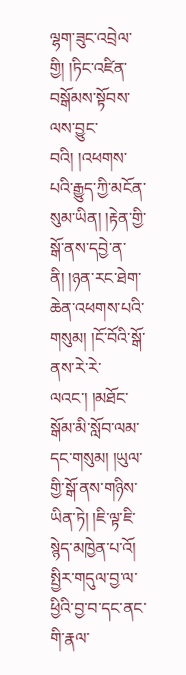ལྷག་ཟུང་འབྲེལ་གྱི། །ཏིང་འཛིན་བསྒོམས་སྟོབས་ལས་བྱུང་བའི། །འཕགས་པའི་རྒྱུད་ཀྱི་མངོན་སུམ་ཡིན། །རྟེན་གྱི་སྒོ་ནས་དབྱེ་ན་ནི། །ཉན་རང་ཐེག་ཆེན་འཕགས་པའི་གསུམ། །ངོ་བོའི་སྒོ་ནས་རེ་རེ་ལའང་། །མཐོང་སྒོམ་མི་སློབ་ལམ་དང་གསུམ། །ཡུལ་གྱི་སྒོ་ནས་གཉིས་ཡིན་ཏེ། །ཇི་ལྟ་ཇི་སྙེད་མཁྱེན་པ་འོ།
སྤྱིར་གདུལ་བྱ་ལ་ཕྱིའི་བྱ་བ་དང་ནང་གི་རྣལ་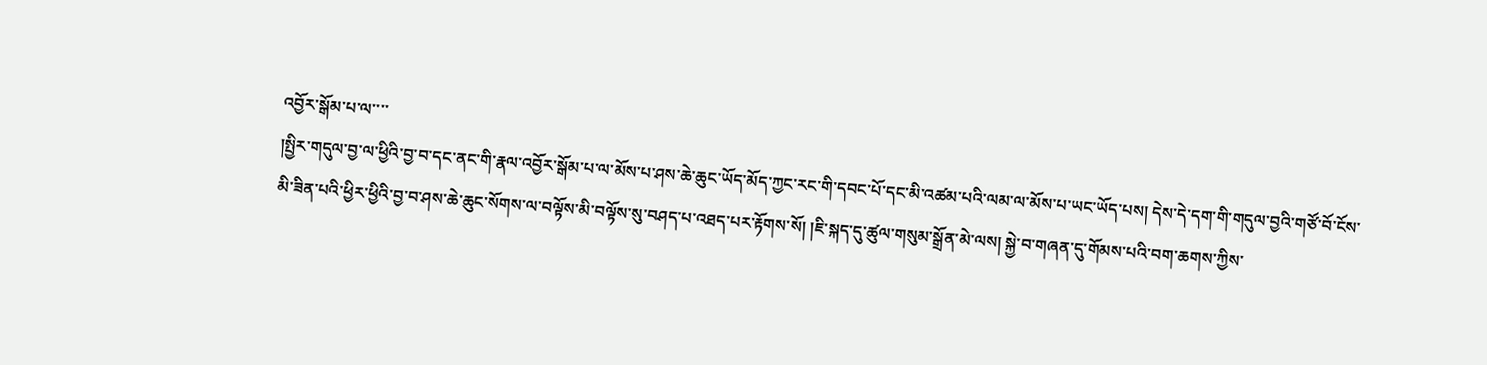འབྱོར་སྒོམ་པ་ལ་་་་
།སྤྱིར་གདུལ་བྱ་ལ་ཕྱིའི་བྱ་བ་དང་ནང་གི་རྣལ་འབྱོར་སྒོམ་པ་ལ་མོས་པ་ཤས་ཆེ་ཆུང་ཡོད་མོད་ཀྱང་རང་གི་དབང་པོ་དང་མི་འཚམ་པའི་ལམ་ལ་མོས་པ་ཡང་ཡོད་པས། དེས་དེ་དག་གི་གདུལ་བྱའི་གཙོ་བོ་ངོས་མི་ཟིན་པའི་ཕྱིར་ཕྱིའི་བྱ་བ་ཤས་ཆེ་ཆུང་སོགས་ལ་བལྟོས་མི་བལྟོས་སུ་བཤད་པ་འཐད་པར་རྟོགས་སོ། །ཇི་སྐད་དུ་ཚུལ་གསུམ་སྒྲོན་མེ་ལས། སྐྱེ་བ་གཞན་དུ་གོམས་པའི་བག་ཆགས་ཀྱིས་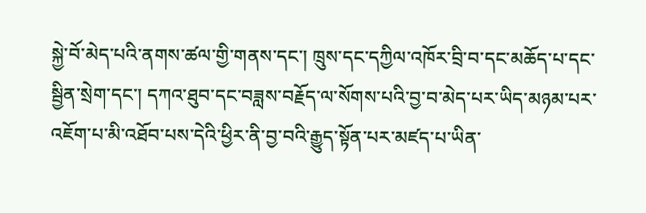སྐྱེ་བོ་མེད་པའི་ནགས་ཚལ་གྱི་གནས་དང་། ཁྲུས་དང་དཀྱིལ་འཁོར་བྲི་བ་དང་མཆོད་པ་དང་སྦྱིན་སྲེག་དང་། དཀའ་ཐུབ་དང་བཟླས་བརྗོད་ལ་སོགས་པའི་བྱ་བ་མེད་པར་ཡིད་མཉམ་པར་འཇོག་པ་མི་འཐོབ་པས་དེའི་ཕྱིར་ནི་བྱ་བའི་རྒྱུད་སྟོན་པར་མཛད་པ་ཡིན་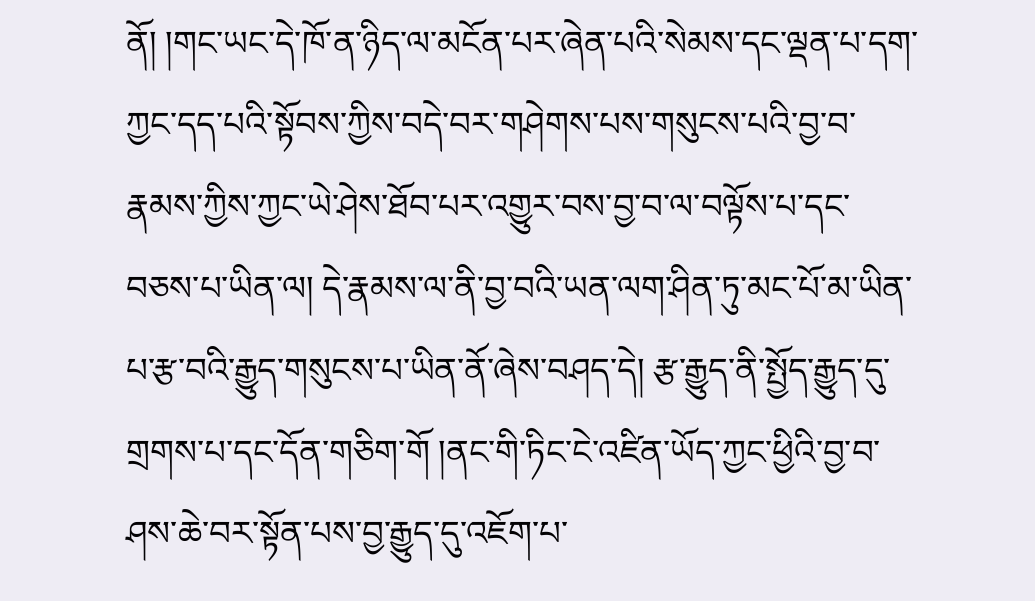ནོ། །གང་ཡང་དེ་ཁོ་ན་ཉིད་ལ་མངོན་པར་ཞེན་པའི་སེམས་དང་ལྡན་པ་དག་ཀྱང་དད་པའི་སྟོབས་ཀྱིས་བདེ་བར་གཤེགས་པས་གསུངས་པའི་བྱ་བ་རྣམས་ཀྱིས་ཀྱང་ཡེ་ཤེས་ཐོབ་པར་འགྱུར་བས་བྱ་བ་ལ་བལྟོས་པ་དང་བཅས་པ་ཡིན་ལ། དེ་རྣམས་ལ་ནི་བྱ་བའི་ཡན་ལག་ཤིན་ཏུ་མང་པོ་མ་ཡིན་པ་རྩ་བའི་རྒྱུད་གསུངས་པ་ཡིན་ནོ་ཞེས་བཤད་དེ། རྩ་རྒྱུད་ནི་སྤྱོད་རྒྱུད་དུ་གྲགས་པ་དང་དོན་གཅིག་གོ །ནང་གི་ཏིང་ངེ་འཛིན་ཡོད་ཀྱང་ཕྱིའི་བྱ་བ་ཤས་ཆེ་བར་སྟོན་པས་བྱ་རྒྱུད་དུ་འཇོག་པ་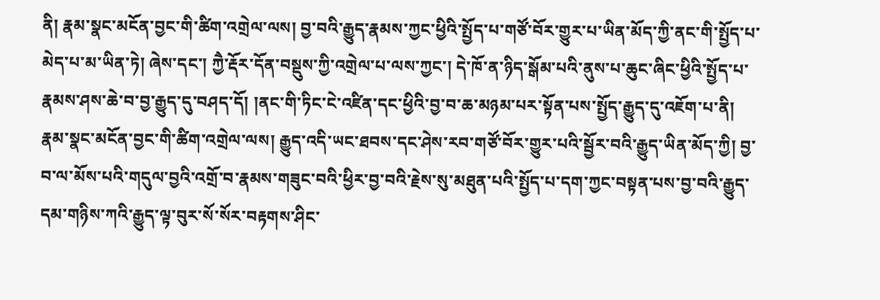ནི། རྣམ་སྣང་མངོན་བྱང་གི་ཚིག་འགྲེལ་ལས། བྱ་བའི་རྒྱུད་རྣམས་ཀྱང་ཕྱིའི་སྤྱོད་པ་གཙོ་བོར་གྱུར་པ་ཡིན་མོད་ཀྱི་ནང་གི་སྤྱོད་པ་མེད་པ་མ་ཡིན་ཏེ། ཞེས་དང་། ཀྱཻ་རྡོར་དོན་བསྡུས་ཀྱི་འགྲེལ་པ་ལས་ཀྱང་། དེ་ཁོ་ན་ཉིད་སྒོམ་པའི་ནུས་པ་ཆུང་ཞིང་ཕྱིའི་སྤྱོད་པ་རྣམས་ཤས་ཆེ་བ་བྱ་རྒྱུད་དུ་བཤད་དོ། །ནང་གི་ཏིང་ངེ་འཛིན་དང་ཕྱིའི་བྱ་བ་ཆ་མཉམ་པར་སྟོན་པས་སྤྱོད་རྒྱུད་དུ་འཇོག་པ་ནི། རྣམ་སྣང་མངོན་བྱང་གི་ཚིག་འགྲེལ་ལས། རྒྱུད་འདི་ཡང་ཐབས་དང་ཤེས་རབ་གཙོ་བོར་གྱུར་པའི་སྦྱོར་བའི་རྒྱུད་ཡིན་མོད་ཀྱི། བྱ་བ་ལ་མོས་པའི་གདུལ་བྱའི་འགྲོ་བ་རྣམས་གཟུང་བའི་ཕྱིར་བྱ་བའི་རྗེས་སུ་མཐུན་པའི་སྤྱོད་པ་དག་ཀྱང་བསྟན་པས་བྱ་བའི་རྒྱུད་དམ་གཉིས་ཀའི་རྒྱུད་ལྟ་བུར་སོ་སོར་བརྟགས་ཤིང་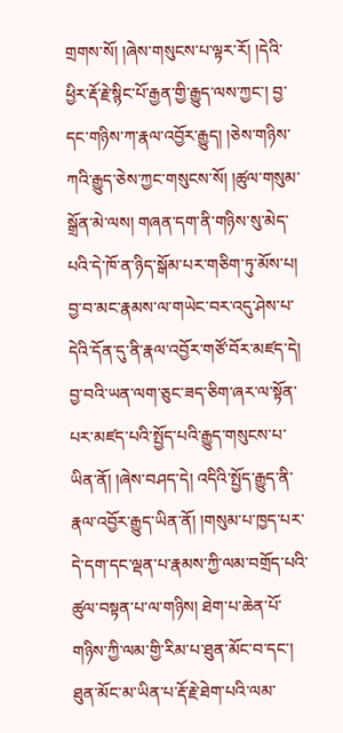གྲགས་སོ། །ཞེས་གསུངས་པ་ལྟར་རོ། །དེའི་ཕྱིར་རྡོ་རྗེ་སྙིང་པོ་རྒྱན་གྱི་རྒྱུད་ལས་ཀྱང་། བྱ་དང་གཉིས་ཀ་རྣལ་འབྱོར་རྒྱུད། །ཅེས་གཉིས་ཀའི་རྒྱུད་ཅེས་ཀྱང་གསུངས་སོ། །ཚུལ་གསུམ་སྒྲོན་མེ་ལས། གཞན་དག་ནི་གཉིས་སུ་མེད་པའི་དེ་ཁོ་ན་ཉིད་སྒོམ་པར་གཅིག་ཏུ་མོས་པ། བྱ་བ་མང་རྣམས་ལ་གཡེང་བར་འདུ་ཤེས་པ་དེའི་དོན་དུ་ནི་རྣལ་འབྱོར་གཙོ་བོར་མཛད་དེ། བྱ་བའི་ཡན་ལག་ཅུང་ཟད་ཅིག་ཞར་ལ་སྟོན་པར་མཛད་པའི་སྤྱོད་པའི་རྒྱུད་གསུངས་པ་ཡིན་ནོ། །ཞེས་བཤད་དེ། འདིའི་སྤྱོད་རྒྱུད་ནི་རྣལ་འབྱོར་རྒྱུད་ཡིན་ནོ། །གསུམ་པ་ཁྱད་པར་དེ་དག་དང་ལྡན་པ་རྣམས་ཀྱི་ལམ་བགྲོད་པའི་ཚུལ་བསྟན་པ་ལ་གཉིས། ཐེག་པ་ཆེན་པོ་གཉིས་ཀྱི་ལམ་གྱི་རིམ་པ་ཐུན་མོང་བ་དང་། ཐུན་མོང་མ་ཡིན་པ་རྡོ་རྗེ་ཐེག་པའི་ལམ་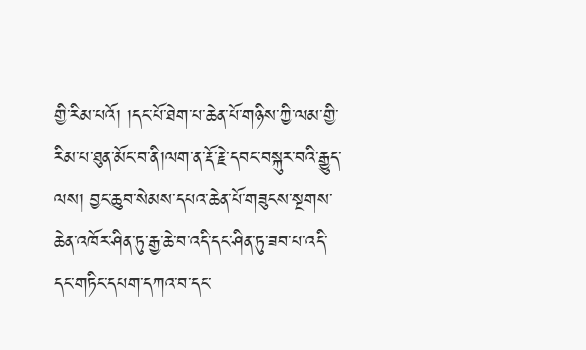གྱི་རིམ་པའོ། །དང་པོ་ཐེག་པ་ཆེན་པོ་གཉིས་ཀྱི་ལམ་གྱི་རིམ་པ་ཐུན་མོང་བ་ནི།ལག་ན་རྡོ་རྗེ་དབང་བསྐུར་བའི་རྒྱུད་ལས། བྱང་ཆུབ་སེམས་དཔའ་ཆེན་པོ་གཟུངས་སྔགས་ཆེན་འཁོར་ཤིན་ཏུ་རྒྱ་ཆེ་བ་འདི་དང་ཤིན་ཏུ་ཟབ་པ་འདི་དང་གཏིང་དཔག་དཀའ་བ་དང་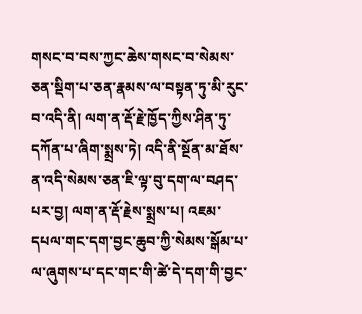གསང་བ་བས་ཀྱང་ཆེས་གསང་བ་སེམས་ཅན་སྡིག་པ་ཅན་རྣམས་ལ་བསྟན་ཏུ་མི་རུང་བ་འདི་ནི། ལག་ན་རྡོ་རྗེ་ཁྱོད་ཀྱིས་ཤིན་ཏུ་དཀོན་པ་ཞིག་སྨྲས་ཏེ། འདི་ནི་སྔོན་མ་ཐོས་ན་འདི་སེམས་ཅན་ཇི་ལྟ་བུ་དག་ལ་བཤད་པར་བྱ། ལག་ན་རྡོ་རྗེས་སྨྲས་པ། འཇམ་དཔལ་གང་དག་བྱང་ཆུབ་ཀྱི་སེམས་སྒོམ་པ་ལ་ཞུགས་པ་དང་གང་གི་ཚེ་དེ་དག་གི་བྱང་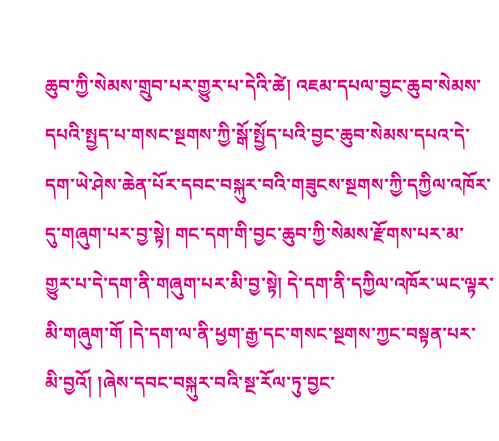ཆུབ་ཀྱི་སེམས་གྲུབ་པར་གྱུར་པ་དེའི་ཚེ། འཇམ་དཔལ་བྱང་ཆུབ་སེམས་དཔའི་སྤྱད་པ་གསང་སྔགས་ཀྱི་སྒོ་སྤྱོད་པའི་བྱང་ཆུབ་སེམས་དཔའ་དེ་དག་ཡེ་ཤེས་ཆེན་པོར་དབང་བསྐུར་བའི་གཟུངས་སྔགས་ཀྱི་དཀྱིལ་འཁོར་དུ་གཞུག་པར་བྱ་སྟེ། གང་དག་གི་བྱང་ཆུབ་ཀྱི་སེམས་རྫོགས་པར་མ་གྱུར་པ་དེ་དག་ནི་གཞུག་པར་མི་བྱ་སྟེ། དེ་དག་ནི་དཀྱིལ་འཁོར་ཡང་ལྟར་མི་གཞུག་གོ །དེ་དག་ལ་ནི་ཕྱག་རྒྱ་དང་གསང་སྔགས་ཀྱང་བསྟན་པར་མི་བྱའོ། །ཞེས་དབང་བསྐུར་བའི་སྔ་རོལ་ཏུ་བྱང་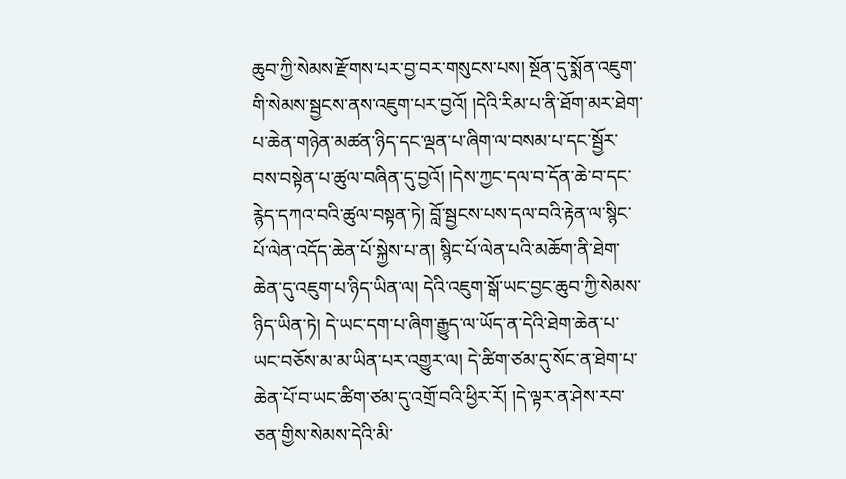ཆུབ་ཀྱི་སེམས་རྫོགས་པར་བྱ་བར་གསུངས་པས། སྔོན་དུ་སྨོན་འཇུག་གི་སེམས་སྦྱངས་ནས་འཇུག་པར་བྱའོ། །དེའི་རིམ་པ་ནི་ཐོག་མར་ཐེག་པ་ཆེན་གཉེན་མཚན་ཉིད་དང་ལྡན་པ་ཞིག་ལ་བསམ་པ་དང་སྦྱོར་བས་བསྟེན་པ་ཚུལ་བཞིན་དུ་བྱའོ། །དེས་ཀྱང་དལ་བ་དོན་ཆེ་བ་དང་རྙེད་དཀའ་བའི་ཚུལ་བསྟན་ཏེ། བློ་སྦྱངས་པས་དལ་བའི་རྟེན་ལ་སྙིང་པོ་ལེན་འདོད་ཆེན་པོ་སྐྱེས་པ་ན། སྙིང་པོ་ལེན་པའི་མཆོག་ནི་ཐེག་ཆེན་དུ་འཇུག་པ་ཉིད་ཡིན་ལ། དེའི་འཇུག་སྒོ་ཡང་བྱང་ཆུབ་ཀྱི་སེམས་ཉིད་ཡིན་ཏེ། དེ་ཡང་དག་པ་ཞིག་རྒྱུད་ལ་ཡོད་ན་དེའི་ཐེག་ཆེན་པ་ཡང་བཅོས་མ་མ་ཡིན་པར་འགྱུར་ལ། དེ་ཚིག་ཙམ་དུ་སོང་ན་ཐེག་པ་ཆེན་པོ་བ་ཡང་ཚིག་ཙམ་དུ་འགྲོ་བའི་ཕྱིར་རོ། །དེ་ལྟར་ན་ཤེས་རབ་ཅན་གྱིས་སེམས་དེའི་མི་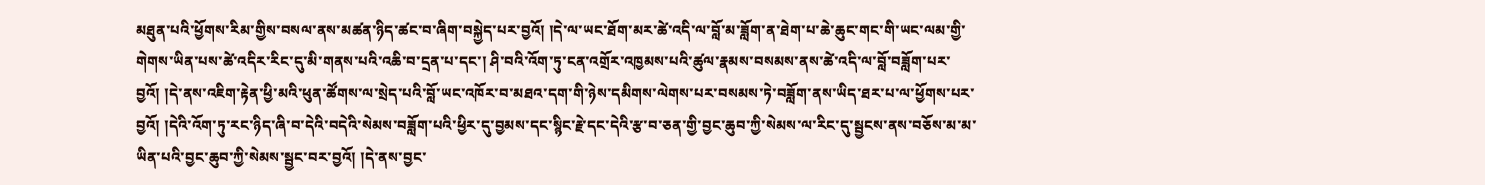མཐུན་པའི་ཕྱོགས་རིམ་གྱིས་བསལ་ནས་མཚན་ཉིད་ཚང་བ་ཞིག་བསྐྱེད་པར་བྱའོ། །དེ་ལ་ཡང་ཐོག་མར་ཚེ་འདི་ལ་བློ་མ་ཟློག་ན་ཐེག་པ་ཆེ་ཆུང་གང་གི་ཡང་ལམ་གྱི་གེགས་ཡིན་པས་ཚེ་འདིར་རིང་དུ་མི་གནས་པའི་འཆི་བ་དྲན་པ་དང་། ཤི་བའི་འོག་ཏུ་ངན་འགྲོར་འཁྱམས་པའི་ཚུལ་རྣམས་བསམས་ནས་ཚེ་འདི་ལ་བློ་བཟློག་པར་བྱའོ། །དེ་ནས་འཇིག་རྟེན་ཕྱི་མའི་ཕུན་ཚོགས་ལ་སྲེད་པའི་བློ་ཡང་འཁོར་བ་མཐའ་དག་གི་ཉེས་དམིགས་ལེགས་པར་བསམས་ཏེ་བཟློག་ནས་ཡིད་ཐར་པ་ལ་ཕྱོགས་པར་བྱའོ། །དེའི་འོག་ཏུ་རང་ཉིད་ཞི་བ་དེའི་བདེའི་སེམས་བཟློག་པའི་ཕྱིར་དུ་བྱམས་དང་སྙིང་རྗེ་དང་དེའི་རྩ་བ་ཅན་གྱི་བྱང་ཆུབ་ཀྱི་སེམས་ལ་རིང་དུ་སྦྱངས་ནས་བཅོས་མ་མ་ཡིན་པའི་བྱང་ཆུབ་ཀྱི་སེམས་སྦྱང་བར་བྱའོ། །དེ་ནས་བྱང་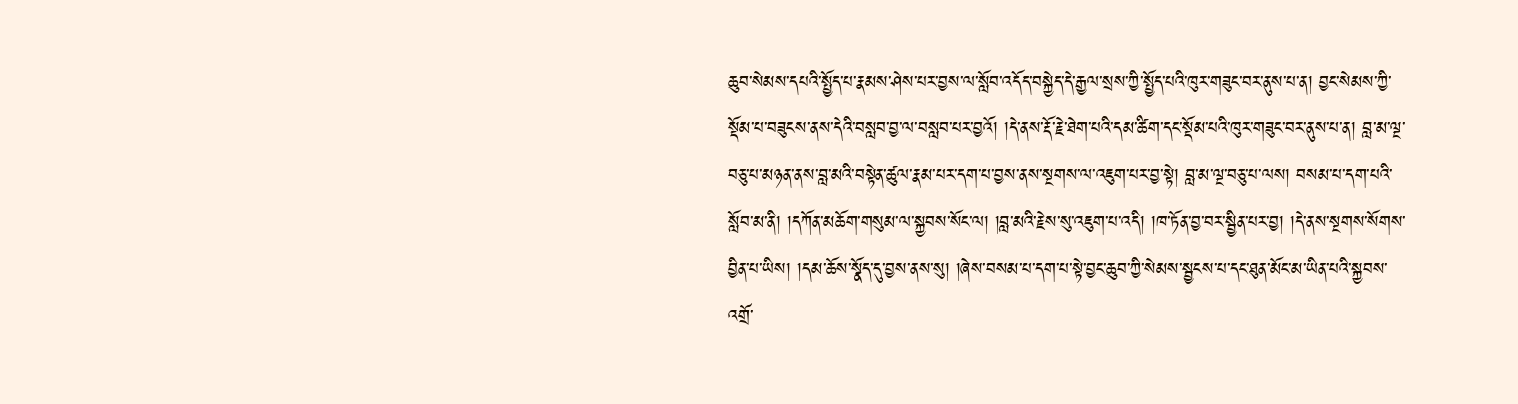ཆུབ་སེམས་དཔའི་སྤྱོད་པ་རྣམས་ཤེས་པར་བྱས་ལ་སློབ་འདོད་བསྐྱེད་དེ་རྒྱལ་སྲས་ཀྱི་སྤྱོད་པའི་ཁུར་གཟུང་བར་ནུས་པ་ན། བྱང་སེམས་ཀྱི་སྡོམ་པ་བཟུངས་ནས་དེའི་བསླབ་བྱ་ལ་བསླབ་པར་བྱའོ། །དེ་ནས་རྡོ་རྗེ་ཐེག་པའི་དམ་ཚིག་དང་སྡོམ་པའི་ཁུར་གཟུང་བར་ནུས་པ་ན། བླ་མ་ལྔ་བཅུ་པ་མཉན་ནས་བླ་མའི་བསྟེན་ཚུལ་རྣམ་པར་དག་པ་བྱས་ནས་སྔགས་ལ་འཇུག་པར་བྱ་སྟེ། བླ་མ་ལྔ་བཅུ་པ་ལས། བསམ་པ་དག་པའི་སློབ་མ་ནི། །དཀོན་མཆོག་གསུམ་ལ་སྐྱབས་སོང་ལ། །བླ་མའི་རྗེས་སུ་འཇུག་པ་འདི། །ཁ་ཏོན་བྱ་བར་སྦྱིན་པར་བྱ། །དེ་ནས་སྔགས་སོགས་བྱིན་པ་ཡིས། །དམ་ཆོས་སྣོད་དུ་བྱས་ནས་སུ། །ཞེས་བསམ་པ་དག་པ་སྟེ་བྱང་ཆུབ་ཀྱི་སེམས་སྦྱངས་པ་དང་ཐུན་མོང་མ་ཡིན་པའི་སྐྱབས་འགྲོ་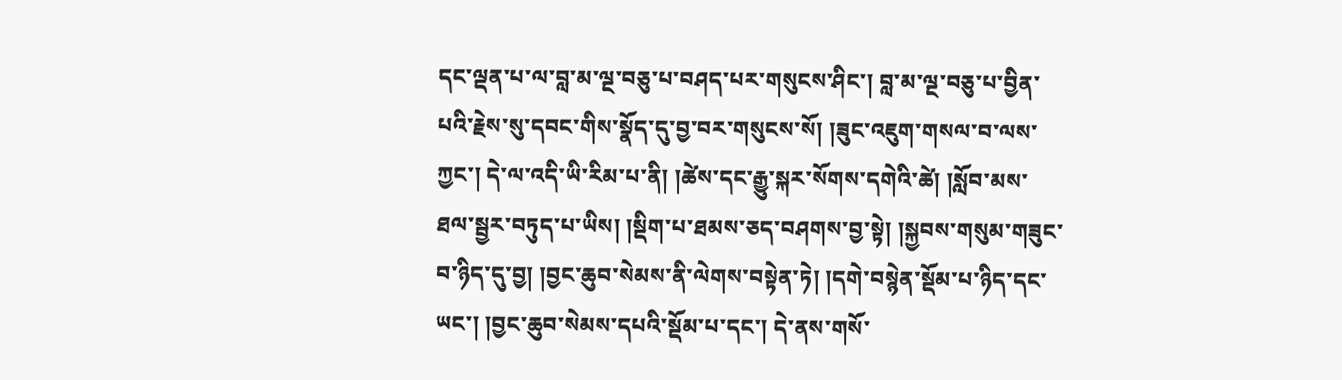དང་ལྡན་པ་ལ་བླ་མ་ལྔ་བཅུ་པ་བཤད་པར་གསུངས་ཤིང་། བླ་མ་ལྔ་བཅུ་པ་བྱིན་པའི་རྗེས་སུ་དབང་གིས་སྣོད་དུ་བྱ་བར་གསུངས་སོ། །ཟུང་འཇུག་གསལ་བ་ལས་ཀྱང་། དེ་ལ་འདི་ཡི་རིམ་པ་ནི། །ཚེས་དང་རྒྱུ་སྐར་སོགས་དགེའི་ཚེ། །སློབ་མས་ཐལ་སྦྱར་བཏུད་པ་ཡིས། །སྡིག་པ་ཐམས་ཅད་བཤགས་བྱ་སྟེ། །སྐྱབས་གསུམ་གཟུང་བ་ཉིད་དུ་བྱ། །བྱང་ཆུབ་སེམས་ནི་ལེགས་བསྟེན་ཏེ། །དགེ་བསྙེན་སྡོམ་པ་ཉིད་དང་ཡང་། །བྱང་ཆུབ་སེམས་དཔའི་སྡོམ་པ་དང་། དེ་ནས་གསོ་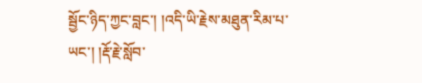སྦྱོང་ཉིད་ཀྱང་བླང་། །འདི་ཡི་རྗེས་མཐུན་རིམ་པ་ཡང་། །རྡོ་རྗེ་སློབ་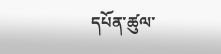དཔོན་ཚུལ་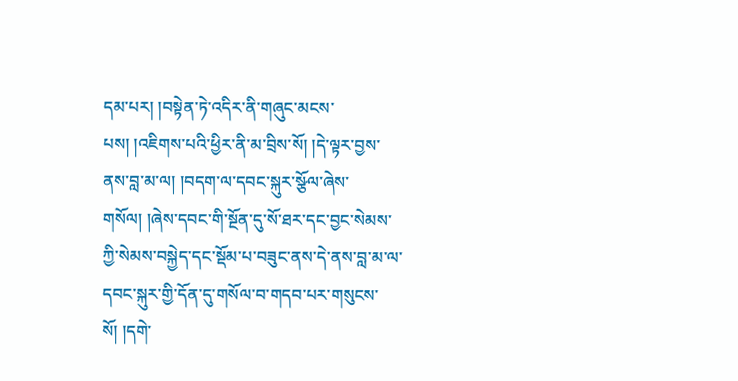དམ་པར། །བསྟེན་ཏེ་འདིར་ནི་གཞུང་མངས་པས། །འཇིགས་པའི་ཕྱིར་ནི་མ་བྲིས་སོ། །དེ་ལྟར་བྱས་ནས་བླ་མ་ལ། །བདག་ལ་དབང་སྐུར་སྩོལ་ཞེས་གསོལ། །ཞེས་དབང་གི་སྔོན་དུ་སོ་ཐར་དང་བྱང་སེམས་ཀྱི་སེམས་བསྐྱེད་དང་སྡོམ་པ་བཟུང་ནས་དེ་ནས་བླ་མ་ལ་དབང་སྐུར་གྱི་དོན་དུ་གསོལ་བ་གདབ་པར་གསུངས་སོ། །དགེ་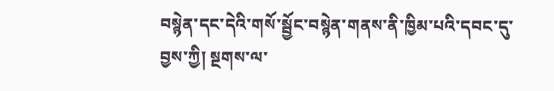བསྙེན་དང་དེའི་གསོ་སྦྱོང་བསྙེན་གནས་ནི་ཁྱིམ་པའི་དབང་དུ་བྱས་ཀྱི། སྔགས་ལ་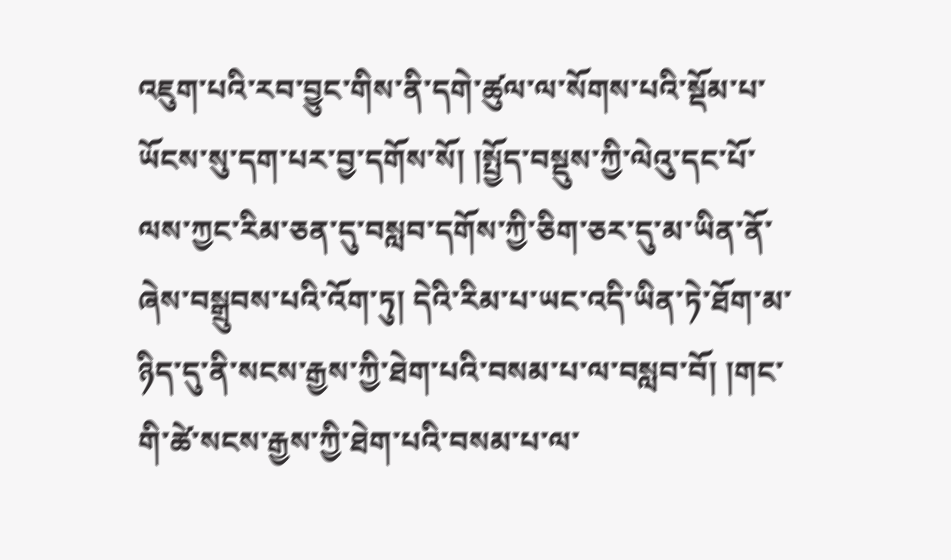འཇུག་པའི་རབ་བྱུང་གིས་ནི་དགེ་ཚུལ་ལ་སོགས་པའི་སྡོམ་པ་ཡོངས་སུ་དག་པར་བྱ་དགོས་སོ། །སྤྱོད་བསྡུས་ཀྱི་ལེའུ་དང་པོ་ལས་ཀྱང་རིམ་ཅན་དུ་བསླབ་དགོས་ཀྱི་ཅིག་ཅར་དུ་མ་ཡིན་ནོ་ཞེས་བསྒྲུབས་པའི་འོག་ཏུ། དེའི་རིམ་པ་ཡང་འདི་ཡིན་ཏེ་ཐོག་མ་ཉིད་དུ་ནི་སངས་རྒྱས་ཀྱི་ཐེག་པའི་བསམ་པ་ལ་བསླབ་བོ། །གང་གི་ཚེ་སངས་རྒྱས་ཀྱི་ཐེག་པའི་བསམ་པ་ལ་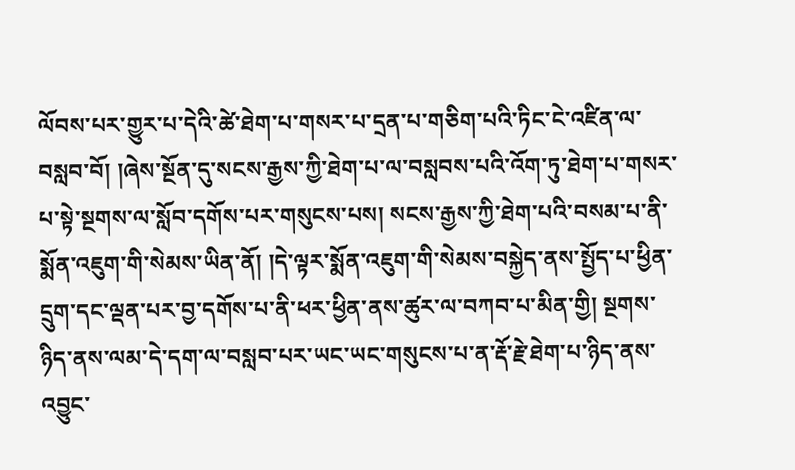ལོབས་པར་གྱུར་པ་དེའི་ཚེ་ཐེག་པ་གསར་པ་དྲན་པ་གཅིག་པའི་ཏིང་ངེ་འཛིན་ལ་བསླབ་བོ། །ཞེས་སྔོན་དུ་སངས་རྒྱས་ཀྱི་ཐེག་པ་ལ་བསླབས་པའི་འོག་ཏུ་ཐེག་པ་གསར་པ་སྟེ་སྔགས་ལ་སློབ་དགོས་པར་གསུངས་པས། སངས་རྒྱས་ཀྱི་ཐེག་པའི་བསམ་པ་ནི་སྨོན་འཇུག་གི་སེམས་ཡིན་ནོ། །དེ་ལྟར་སྨོན་འཇུག་གི་སེམས་བསྐྱེད་ནས་སྤྱོད་པ་ཕྱིན་དྲུག་དང་ལྡན་པར་བྱ་དགོས་པ་ནི་ཕར་ཕྱིན་ནས་ཚུར་ལ་བཀབ་པ་མིན་གྱི། སྔགས་ཉིད་ནས་ལམ་དེ་དག་ལ་བསླབ་པར་ཡང་ཡང་གསུངས་པ་ན་རྡོ་རྗེ་ཐེག་པ་ཉིད་ནས་འབྱུང་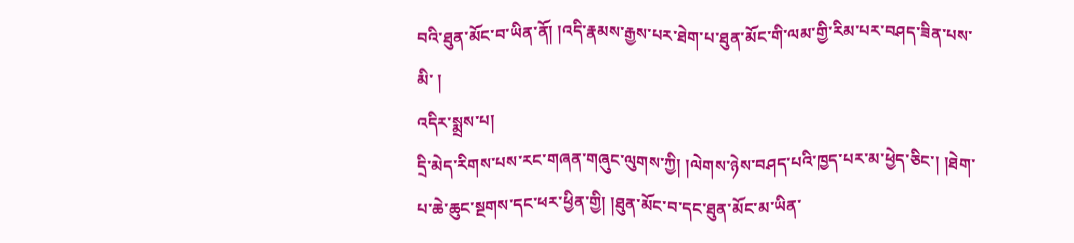བའི་ཐུན་མོང་བ་ཡིན་ནོ། །འདི་རྣམས་རྒྱས་པར་ཐེག་པ་ཐུན་མོང་གི་ལམ་གྱི་རིམ་པར་བཤད་ཟིན་པས་མི་ །
འདིར་སྨྲས་པ།
དྲི་མེད་རིགས་པས་རང་གཞན་གཞུང་ལུགས་ཀྱི། །ལེགས་ཉེས་བཤད་པའི་ཁྱད་པར་མ་ཕྱེད་ཅིང་། །ཐེག་པ་ཆེ་ཆུང་སྔགས་དང་ཕར་ཕྱིན་གྱི། །ཐུན་མོང་བ་དང་ཐུན་མོང་མ་ཡིན་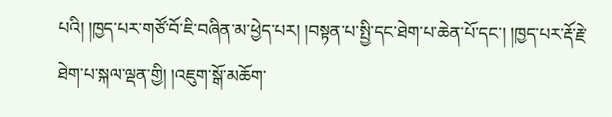པའི། །ཁྱད་པར་གཙོ་བོ་ཇི་བཞིན་མ་ཕྱེད་པར། །བསྟན་པ་སྤྱི་དང་ཐེག་པ་ཆེན་པོ་དང་། །ཁྱད་པར་རྡོ་རྗེ་ཐེག་པ་སྐལ་ལྡན་གྱི། །འཇུག་སྒོ་མཆོག་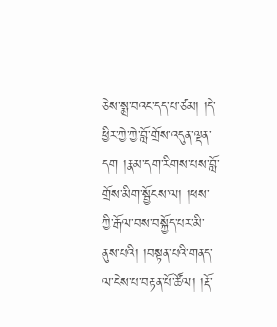ཅེས་སྨྲ་བའང་དད་པ་ཙམ། །དེ་ཕྱིར་ཀྱེ་ཀྱེ་བློ་གྲོས་འདུན་ལྡན་དག །རྣམ་དག་རིགས་པས་བློ་གྲོས་མིག་སྦྱོངས་ལ། །ཕས་ཀྱི་རྒོལ་བས་བསྐྱོད་པར་མི་ནུས་པའི། །བསྟན་པའི་གནད་ལ་ངེས་པ་བརྟན་པོ་ཚོལ། །རྡོ་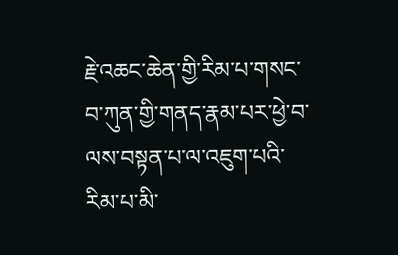རྗེ་འཆང་ཆེན་གྱི་རིམ་པ་གསང་བ་ཀུན་གྱི་གནད་རྣམ་པར་ཕྱེ་བ་ལས་བསྟན་པ་ལ་འཇུག་པའི་རིམ་པ་མི་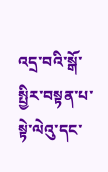འདྲ་བའི་སྒོ་སྤྱིར་བསྟན་པ་སྟེ་ལེའུ་དང་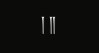། །།